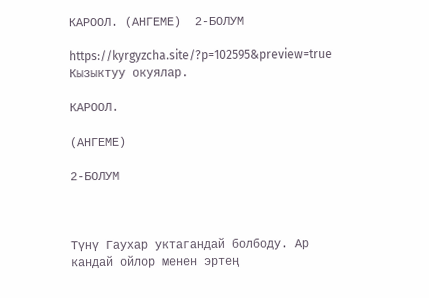КАРООЛ. (АНГЕМЕ)  2-БОЛУМ

https://kyrgyzcha.site/?p=102595&preview=true Кызыктуу окуялар.

КАРООЛ.

(АНГЕМЕ)

2-БОЛУМ



Түнү Гаухар уктагандай болбоду. Ар кандай ойлор менен эртең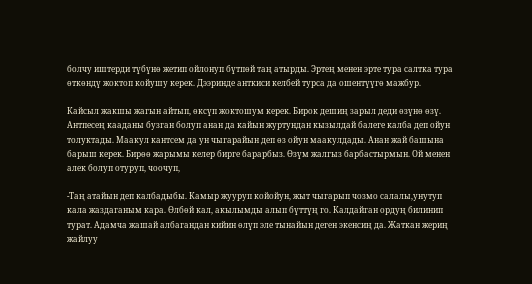болчу иштерди түбүнө жетип ойлонуп бүтпөй таң атырды. Эртең менен эрте тура салтка тура өткөндү жоктоп койушу керек. Дээринде анткиси келбей турса да ошентүүгө мажбур.

Кайсыл жакшы жагын айтып, өксүп жоктошум керек. Бирок дешиң зарыл деди өзүнө өзү. Антпесең кааданы бузган болуп анан да кайын журтундан кызылдай балеге калба деп ойун толуктады. Маакул кантсем да ун чыгарайын деп өз ойун маакулдады. Анан жай башына барыш керек. Бирөө жарымы келер бирге барарбыз. Өзүм жалгыз барбастырмын. Ой менен алек болуп отуруп, чоочуп,

-Таң атайын деп калбадыбы. Камыр жууруп койойун, жыт чыгарып чозмо салалы,унутуп кала жаздаганым кара. Өлбөй кал, акылымды алып бүттүң го. Калдайган ордуң билинип турат. Адамча жашай албагандан кийин өлүп эле тынайын деген экенсиң да. Жаткан жериң жайлуу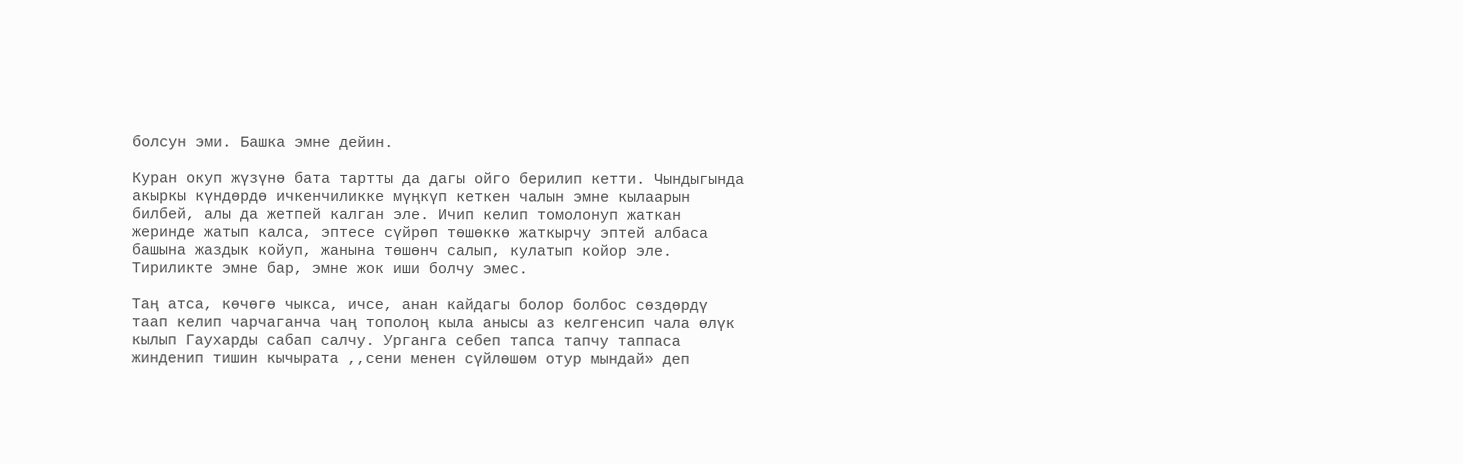болсун эми. Башка эмне дейин.

Куран окуп жүзүнө бата тартты да дагы ойго берилип кетти. Чындыгында акыркы күндөрдө ичкенчиликке мүңкүп кеткен чалын эмне кылаарын билбей, алы да жетпей калган эле. Ичип келип томолонуп жаткан жеринде жатып калса, эптесе сүйрөп төшөккө жаткырчу эптей албаса башына жаздык койуп, жанына төшөнч салып, кулатып койор эле. Тириликте эмне бар, эмне жок иши болчу эмес.

Таң атса, көчөгө чыкса, ичсе, анан кайдагы болор болбос сөздөрдү таап келип чарчаганча чаң тополоң кыла анысы аз келгенсип чала өлүк кылып Гаухарды сабап салчу. Урганга себеп тапса тапчу таппаса жинденип тишин кычырата ,,сени менен сүйлөшөм отур мындай» деп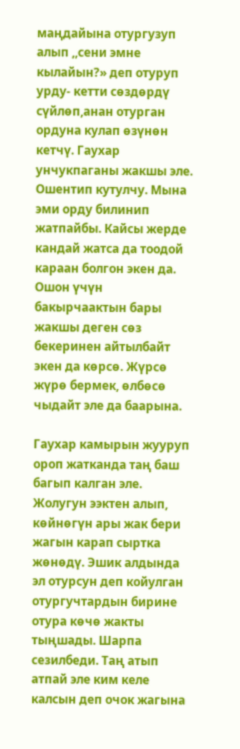маңдайына отургузуп алып ,,сени эмне кылайын?» деп отуруп урду- кетти сөздөрдү сүйлөп,анан отурган ордуна кулап өзүнөн кетчү. Гаухар унчукпаганы жакшы эле. Ошентип кутулчу. Мына эми орду билинип жатпайбы. Кайсы жерде кандай жатса да тоодой караан болгон экен да. Ошон үчүн бакырчаактын бары жакшы деген сөз бекеринен айтылбайт экен да көрсө. Жүрсө жүрө бермек, өлбөсө чыдайт эле да баарына.

Гаухар камырын жууруп ороп жатканда таң баш багып калган эле. Жолугун ээктен алып, көйнөгүн ары жак бери жагын карап сыртка жөнөдү. Эшик алдында эл отурсун деп койулган отургучтардын бирине отура көчө жакты тыңшады. Шарпа сезилбеди. Таң атып атпай эле ким келе калсын деп очок жагына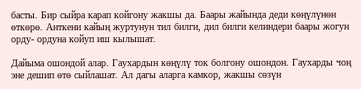басты. Бир сыйра карап койгону жакшы да. Баары жайында деди көңүлүнөн өткөрө. Анткени кайың журтунун тил билги, дил билги келиндери баары жогун орду- ордуна койуп иш кылышат.

Дайыма ошондой алар. Гаухардын көңүлү ток болгону ошондон. Гаухарды чоң эне дешип өтө сыйлашат. Ал дагы аларга камкор, жакшы сөзүн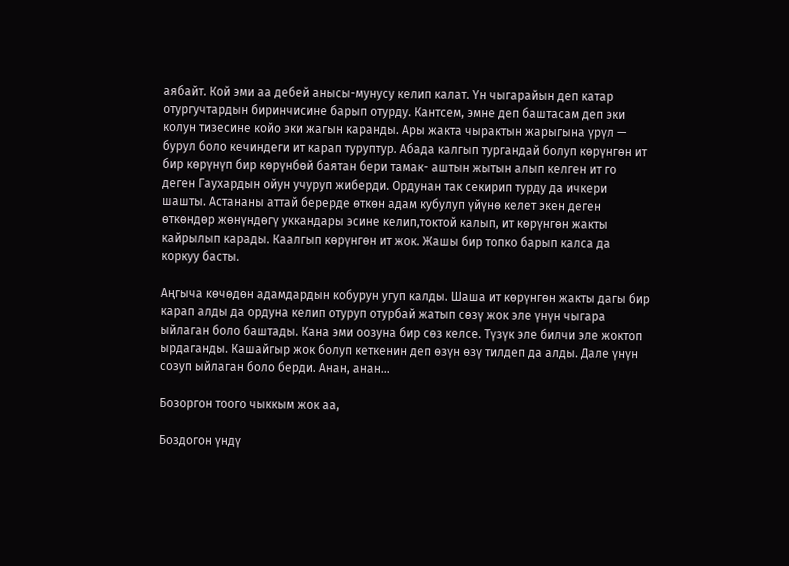аябайт. Кой эми аа дебей анысы-мунусу келип калат. Үн чыгарайын деп катар отургучтардын биринчисине барып отурду. Кантсем, эмне деп баштасам деп эки колун тизесине койо эки жагын каранды. Ары жакта чырактын жарыгына үрүл — бурул боло кечиндеги ит карап туруптур. Абада калгып тургандай болуп көрүнгөн ит бир көрүнүп бир көрүнбөй баятан бери тамак- аштын жытын алып келген ит го деген Гаухардын ойун учуруп жиберди. Ордунан так секирип турду да ичкери шашты. Астананы аттай берерде өткөн адам кубулуп үйүнө келет экен деген өткөндөр жөнүндөгү уккандары эсине келип,токтой калып, ит көрүнгөн жакты кайрылып карады. Каалгып көрүнгөн ит жок. Жашы бир топко барып калса да коркуу басты.

Аңгыча көчөдөн адамдардын кобурун угуп калды. Шаша ит көрүнгөн жакты дагы бир карап алды да ордуна келип отуруп отурбай жатып сөзү жок эле үнүн чыгара ыйлаган боло баштады. Кана эми оозуна бир сөз келсе. Түзүк эле билчи эле жоктоп ырдаганды. Кашайгыр жок болуп кеткенин деп өзүн өзү тилдеп да алды. Дале үнүн созуп ыйлаган боло берди. Анан, анан…

Бозоргон тоого чыккым жок аа,

Боздогон үндү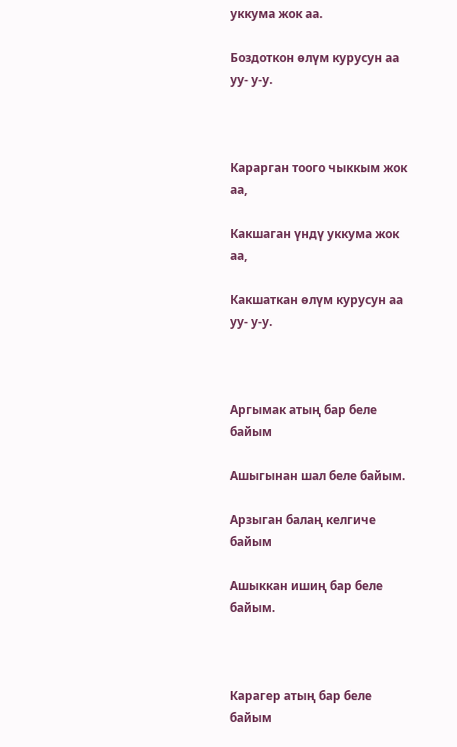уккума жок аа.

Боздоткон өлүм курусун аа уу- у-у.



Карарган тоого чыккым жок аа,

Какшаган үндү уккума жок аа,

Какшаткан өлүм курусун аа уу- у-у.



Аргымак атың бар беле байым

Ашыгынан шал беле байым.

Арзыган балаң келгиче байым

Ашыккан ишиң бар беле байым.



Карагер атың бар беле байым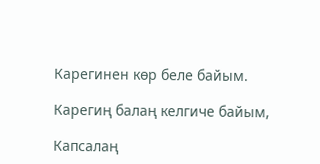Карегинен көр беле байым.

Карегиң балаң келгиче байым,

Капсалаң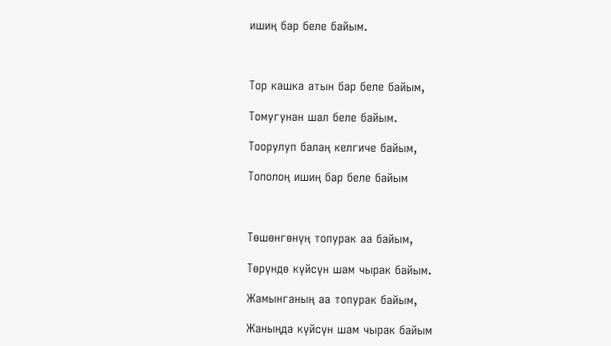ишиң бар беле байым.



Тор кашка атын бар беле байым,

Томугунан шал беле байым.

Тоорулуп балаң келгиче байым,

Тополоң ишиң бар беле байым



Төшөнгөнүң топурак аа байым,

Төрүндө күйсүн шам чырак байым.

Жамынганың аа топурак байым,

Жаныңда күйсүн шам чырак байым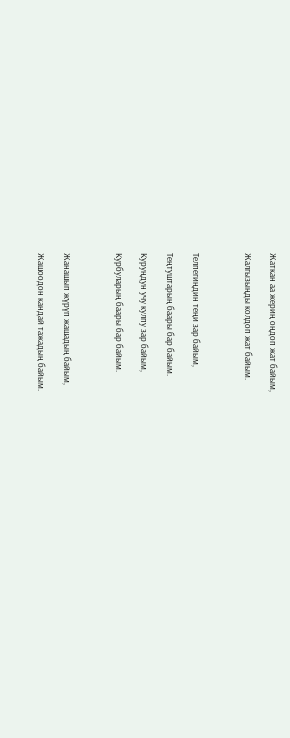Жаткан аа жериң оңдоп жат байым,

Жалгызыңды колдоп жат байым.



Телпегиңдин теңи зар байым,

Теңтуштарың баары бар байым.

Куруңдун учу кулпу зар байым,

Курбуларың баары бар байым.



Жанашып жүрүп жашадың байым,

Жашоодон кандай тажадың байым.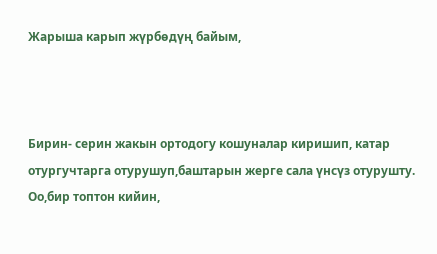Жарыша карып жүрбөдүң байым,



Бирин- серин жакын ортодогу кошуналар киришип, катар отургучтарга отурушуп,баштарын жерге сала үнсүз отурушту. Оо,бир топтон кийин,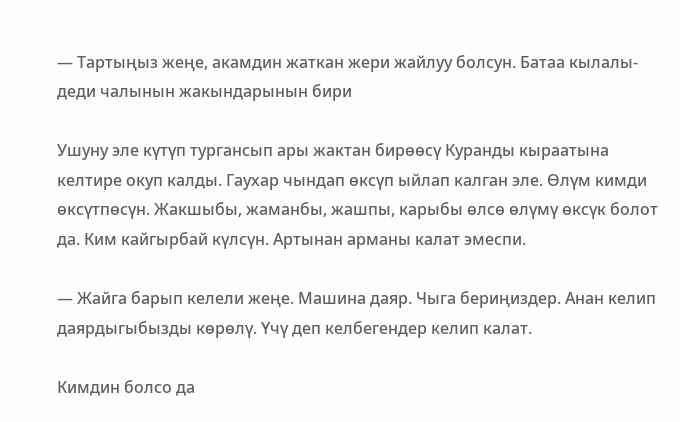— Тартыңыз жеңе, акамдин жаткан жери жайлуу болсун. Батаа кылалы- деди чалынын жакындарынын бири

Ушуну эле күтүп тургансып ары жактан бирөөсү Куранды кыраатына келтире окуп калды. Гаухар чындап өксүп ыйлап калган эле. Өлүм кимди өксүтпөсүн. Жакшыбы, жаманбы, жашпы, карыбы өлсө өлүмү өксүк болот да. Ким кайгырбай күлсүн. Артынан арманы калат эмеспи.

— Жайга барып келели жеңе. Машина даяр. Чыга бериңиздер. Анан келип даярдыгыбызды көрөлү. Үчү деп келбегендер келип калат.

Кимдин болсо да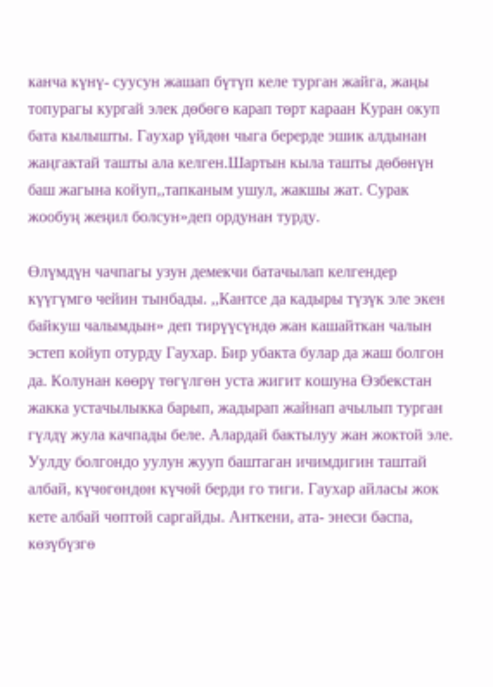канча күнү- суусун жашап бүтүп келе турган жайга, жаңы топурагы кургай элек дөбөгө карап төрт караан Куран окуп бата кылышты. Гаухар үйдөн чыга берерде эшик алдынан жаңгактай ташты ала келген.Шартын кыла ташты дөбөнүн баш жагына койуп,,тапканым ушул, жакшы жат. Сурак жообуң жеңил болсун»деп ордунан турду.

Өлүмдүн чачпагы узун демекчи батачылап келгендер күүгүмгө чейин тынбады. ,,Кантсе да кадыры түзүк эле экен байкуш чалымдын» деп тирүүсүндө жан кашайткан чалын эстеп койуп отурду Гаухар. Бир убакта булар да жаш болгон да. Колунан көөрү төгүлгөн уста жигит кошуна Өзбекстан жакка устачылыкка барып, жадырап жайнап ачылып турган гүлдү жула качпады беле. Алардай бактылуу жан жоктой эле. Уулду болгондо уулун жууп баштаган ичимдигин таштай албай, күчөгөндөн күчөй берди го тиги. Гаухар айласы жок кете албай чөптөй саргайды. Анткени, ата- энеси баспа, көзүбүзгө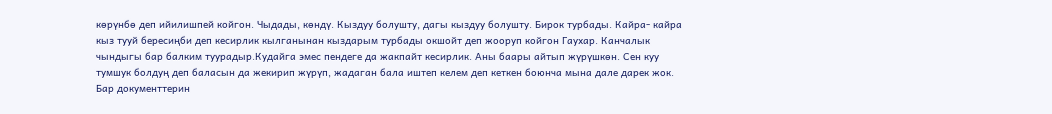көрүнбө деп ийилишпей койгон. Чыдады, көндү. Кыздуу болушту, дагы кыздуу болушту. Бирок турбады. Кайра- кайра кыз тууй бересиңби деп кесирлик кылганынан кыздарым турбады окшойт деп жооруп койгон Гаухар. Канчалык чындыгы бар балким туурадыр.Кудайга эмес пендеге да жакпайт кесирлик. Аны баары айтып жүрүшкөн. Сен куу тумшук болдуң деп баласын да жекирип жүрүп, жадаган бала иштеп келем деп кеткен боюнча мына дале дарек жок. Бар документтерин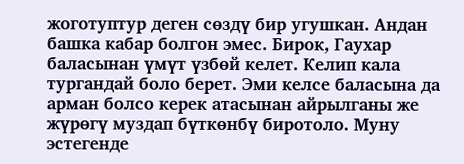жоготуптур деген сөздү бир угушкан. Андан башка кабар болгон эмес. Бирок, Гаухар баласынан үмүт үзбөй келет. Келип кала тургандай боло берет. Эми келсе баласына да арман болсо керек атасынан айрылганы же жүрөгү муздап бүткөнбү биротоло. Муну эстегенде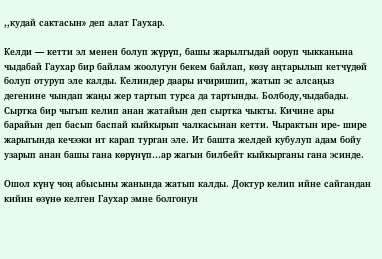,,кудай сактасын» деп алат Гаухар.

Келди — кетти эл менен болуп жүрүп, башы жарылгыдай ооруп чыкканына чыдабай Гаухар бир байлам жоолугун бекем байлап, көзү аңтарылып кетчүдөй болуп отуруп эле калды. Келиндер даары ичиришип, жатып эс алсаңыз дегенине чындап жаңы жер тартып турса да тартынды. Болбоду,чыдабады. Сыртка бир чыгып келип анан жатайын деп сыртка чыкты. Кичине ары барайын деп басып баспай кыйкырып чалкасынан кетти. Чырактын ире- шире жарыгында кечээки ит карап турган эле. Ит башта желдей кубулуп адам бойу узарып анан башы гана көрүнүп…ар жагын билбейт кыйкырганы гана эсинде.

Ошол күнү чоң абысыны жанында жатып калды. Доктур келип ийне сайгандан кийин өзүнө келген Гаухар эмне болгонун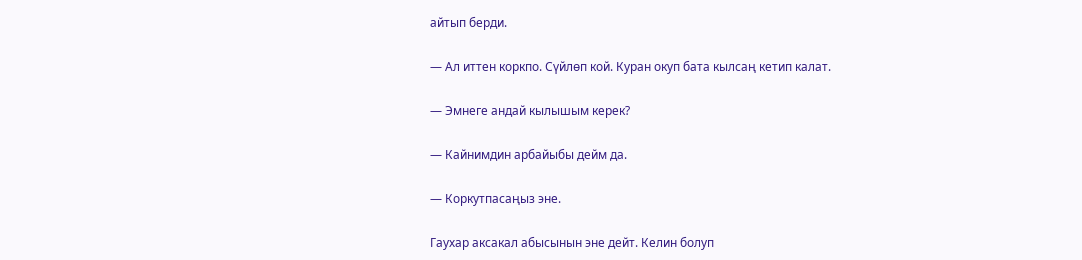айтып берди.

— Ал иттен коркпо. Сүйлөп кой. Куран окуп бата кылсаң кетип калат.

— Эмнеге андай кылышым керек?

— Кайнимдин арбайыбы дейм да.

— Коркутпасаңыз эне.

Гаухар аксакал абысынын эне дейт. Келин болуп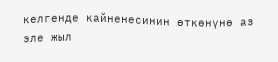келгенде кайненесинин өткөнүнө аз эле жыл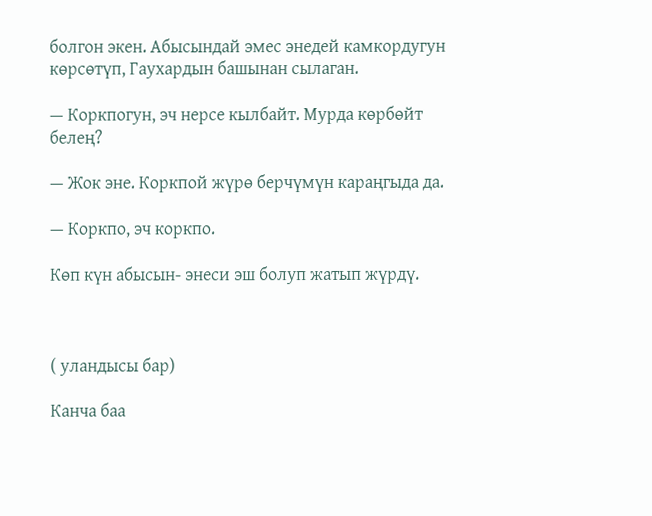болгон экен. Абысындай эмес энедей камкордугун көрсөтүп, Гаухардын башынан сылаган.

— Коркпогун, эч нерсе кылбайт. Мурда көрбөйт белең?

— Жок эне. Коркпой жүрө берчүмүн караңгыда да.

— Коркпо, эч коркпо.

Көп күн абысын- энеси эш болуп жатып жүрдү.



( уландысы бар)

Канча баа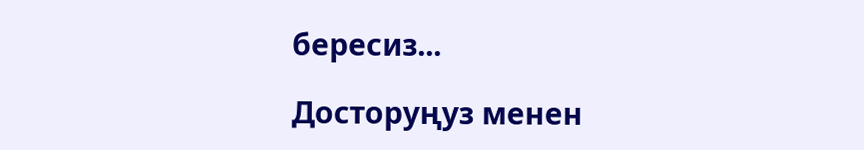бересиз...

Досторуңуз менен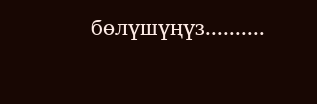бөлүшүңүз..........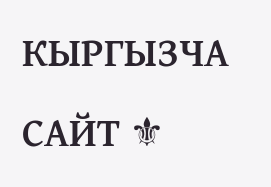КЫРГЫЗЧА САЙТ ⚜